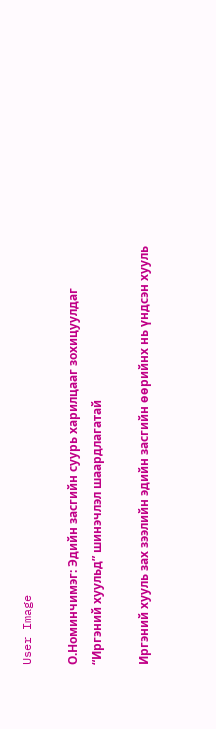User Image

О.Номинчимэг: Эдийн засгийн суурь харилцааг зохицуулдаг “Иргэний хуульд” шинэчлэл шаардлагатай

Иргэний хууль зах зээлийн эдийн засгийн өөрийнх нь үндсэн хууль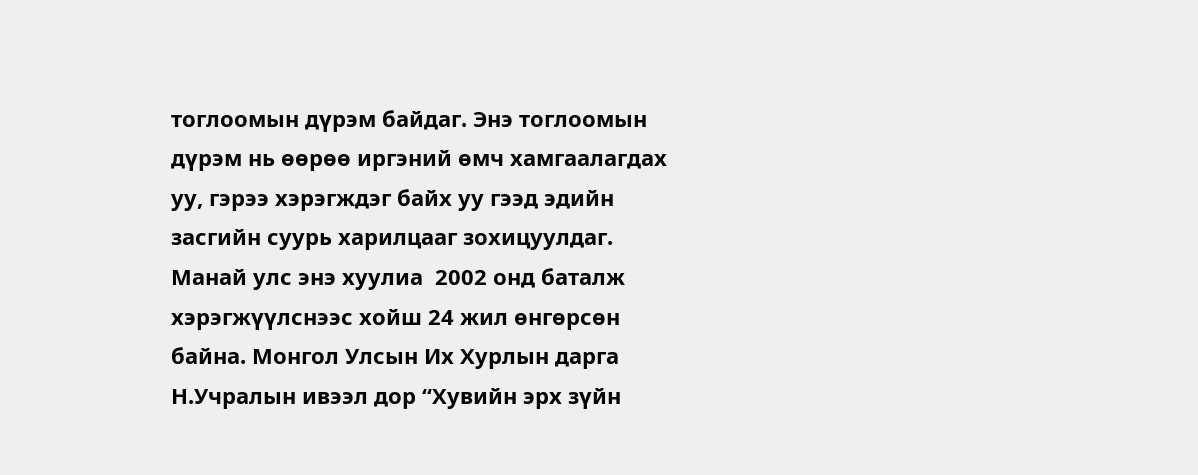тоглоомын дүрэм байдаг. Энэ тоглоомын дүрэм нь өөрөө иргэний өмч хамгаалагдах уу, гэрээ хэрэгждэг байх уу гээд эдийн засгийн суурь харилцааг зохицуулдаг. Манай улс энэ хуулиа  2002 онд баталж хэрэгжүүлснээс хойш 24 жил өнгөрсөн байна. Монгол Улсын Их Хурлын дарга Н.Учралын ивээл дор “Хувийн эрх зүйн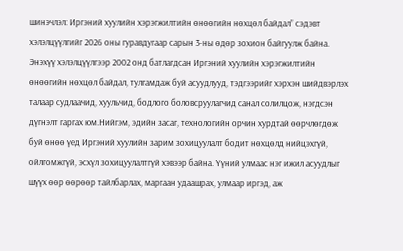шинэчлэл: Иргэний хуулийн хэрэгжилтийн өнөөгийн нөхцөл байдал” сэдэвт хэлэлцүүлгийг 2026 оны гуравдугаар сарын 3-ны өдөр зохион байгуулж байна. Энэхүү хэлэлцүүлгээр 2002 онд батлагдсан Иргэний хуулийн хэрэгжилтийн өнөөгийн нөхцөл байдал, тулгамдаж буй асуудлууд, тэдгээрийг хэрхэн шийдвэрлэх талаар судлаачид, хуульчид, бодлого боловсруулагчид санал солилцож, нэгдсэн дүгнэлт гаргах юм.Нийгэм, эдийн засаг, технологийн орчин хурдтай өөрчлөгдөж буй өнөө үед Иргэний хуулийн зарим зохицуулалт бодит нөхцөлд нийцэхгүй, ойлгомжгүй, эсхүл зохицуулалтгүй хэвээр байна. Үүний улмаас нэг ижил асуудлыг шүүх өөр өөрөөр тайлбарлах, маргаан удаашрах, улмаар иргэд, аж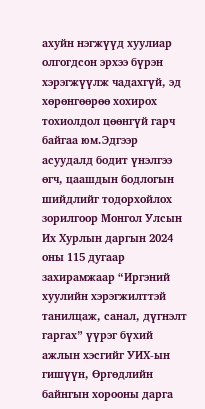ахуйн нэгжүүд хуулиар олгогдсон эрхээ бүрэн хэрэгжүүлж чадахгүй, эд хөрөнгөөрөө хохирох тохиолдол цөөнгүй гарч байгаа юм.Эдгээр асуудалд бодит үнэлгээ өгч, цаашдын бодлогын шийдлийг тодорхойлох зорилгоор Монгол Улсын Их Хурлын даргын 2024 оны 115 дугаар захирамжаар “Иргэний хуулийн хэрэгжилттэй танилцаж, санал, дүгнэлт гаргах” үүрэг бүхий ажлын хэсгийг УИХ-ын гишүүн, Өргөдлийн байнгын хорооны дарга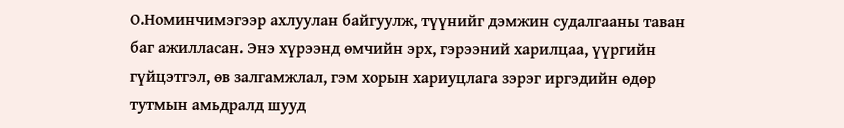О.Номинчимэгээр ахлуулан байгуулж, түүнийг дэмжин судалгааны таван баг ажилласан. Энэ хүрээнд өмчийн эрх, гэрээний харилцаа, үүргийн гүйцэтгэл, өв залгамжлал, гэм хорын хариуцлага зэрэг иргэдийн өдөр тутмын амьдралд шууд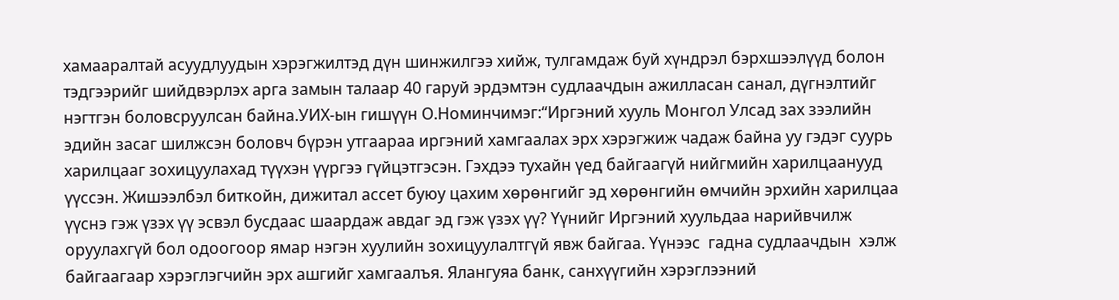хамааралтай асуудлуудын хэрэгжилтэд дүн шинжилгээ хийж, тулгамдаж буй хүндрэл бэрхшээлүүд болон тэдгээрийг шийдвэрлэх арга замын талаар 40 гаруй эрдэмтэн судлаачдын ажилласан санал, дүгнэлтийг нэгтгэн боловсруулсан байна.УИХ-ын гишүүн О.Номинчимэг:“Иргэний хууль Монгол Улсад зах зээлийн эдийн засаг шилжсэн боловч бүрэн утгаараа иргэний хамгаалах эрх хэрэгжиж чадаж байна уу гэдэг суурь харилцааг зохицуулахад түүхэн үүргээ гүйцэтгэсэн. Гэхдээ тухайн үед байгаагүй нийгмийн харилцаанууд үүссэн. Жишээлбэл биткойн, дижитал ассет буюу цахим хөрөнгийг эд хөрөнгийн өмчийн эрхийн харилцаа үүснэ гэж үзэх үү эсвэл бусдаас шаардаж авдаг эд гэж үзэх үү? Үүнийг Иргэний хуульдаа нарийвчилж оруулахгүй бол одоогоор ямар нэгэн хуулийн зохицуулалтгүй явж байгаа. Үүнээс  гадна судлаачдын  хэлж  байгаагаар хэрэглэгчийн эрх ашгийг хамгаалъя. Ялангуяа банк, санхүүгийн хэрэглээний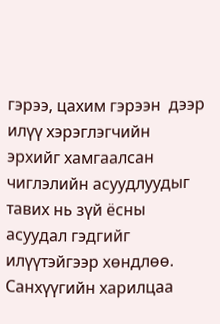гэрээ, цахим гэрээн  дээр илүү хэрэглэгчийн эрхийг хамгаалсан чиглэлийн асуудлуудыг тавих нь зүй ёсны асуудал гэдгийг илүүтэйгээр хөндлөө. Санхүүгийн харилцаа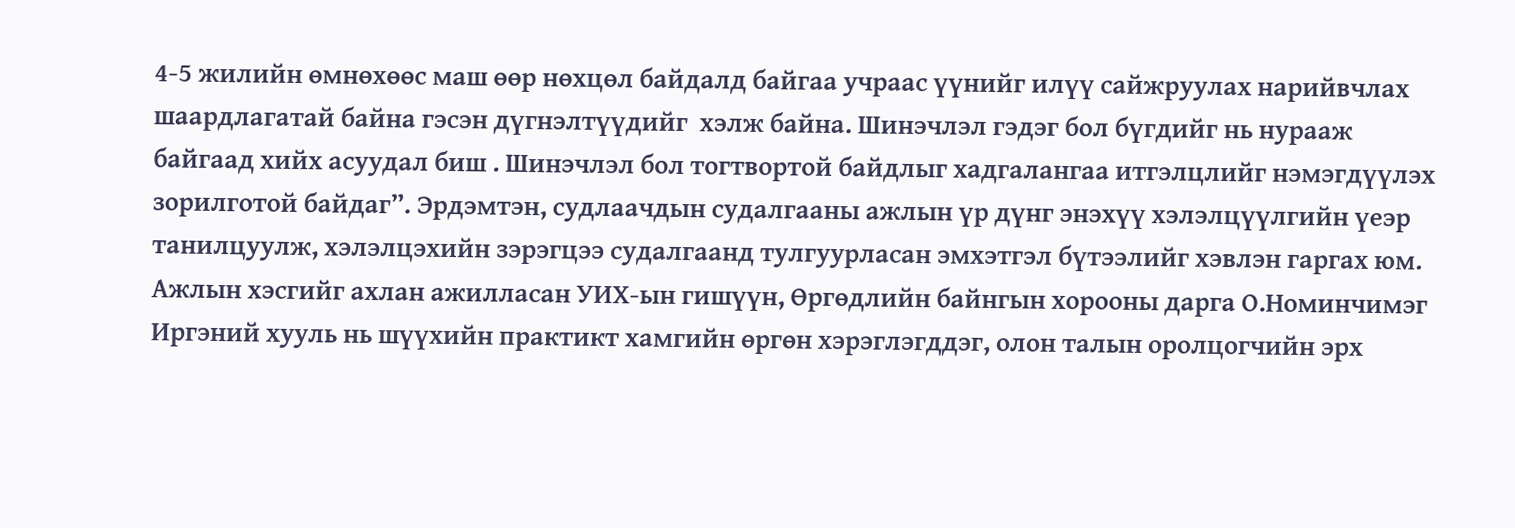4-5 жилийн өмнөхөөс маш өөр нөхцөл байдалд байгаа учраас үүнийг илүү сайжруулах нарийвчлах шаардлагатай байна гэсэн дүгнэлтүүдийг  хэлж байна. Шинэчлэл гэдэг бол бүгдийг нь нурааж байгаад хийх асуудал биш . Шинэчлэл бол тогтвортой байдлыг хадгалангаа итгэлцлийг нэмэгдүүлэх зорилготой байдаг”. Эрдэмтэн, судлаачдын судалгааны ажлын үр дүнг энэхүү хэлэлцүүлгийн үеэр танилцуулж, хэлэлцэхийн зэрэгцээ судалгаанд тулгуурласан эмхэтгэл бүтээлийг хэвлэн гаргах юм. Ажлын хэсгийг ахлан ажилласан УИХ-ын гишүүн, Өргөдлийн байнгын хорооны дарга О.Номинчимэг Иргэний хууль нь шүүхийн практикт хамгийн өргөн хэрэглэгддэг, олон талын оролцогчийн эрх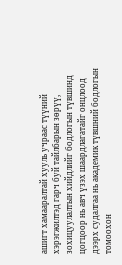ашигт хамааралтай хууль учраас түүний хэрэгжилтэд гарч буй тайлбарын зөрүү, зохицуулалтын хийдлийг бодлогын түвшинд цогцоор нь авч үзэх шаардлагатайг онцлоод дээрх судалгаа нь академик түвшний бодлогын томоохон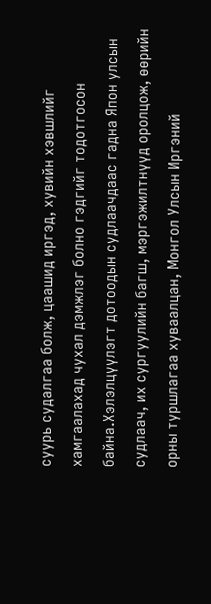суурь судалгаа болж, цаашид иргэд, хувийн хэвшлийг хамгаалахад чухал дэмжлэг болно гэдгийг тодотгосон байна.Хэлэлцүүлэгт дотоодын судлаачдаас гадна Япон улсын судлаач, их сургуулийн багш, мэргэжилтнүүд оролцож, өөрийн орны туршлагаа хуваалцан, Монгол Улсын Иргэний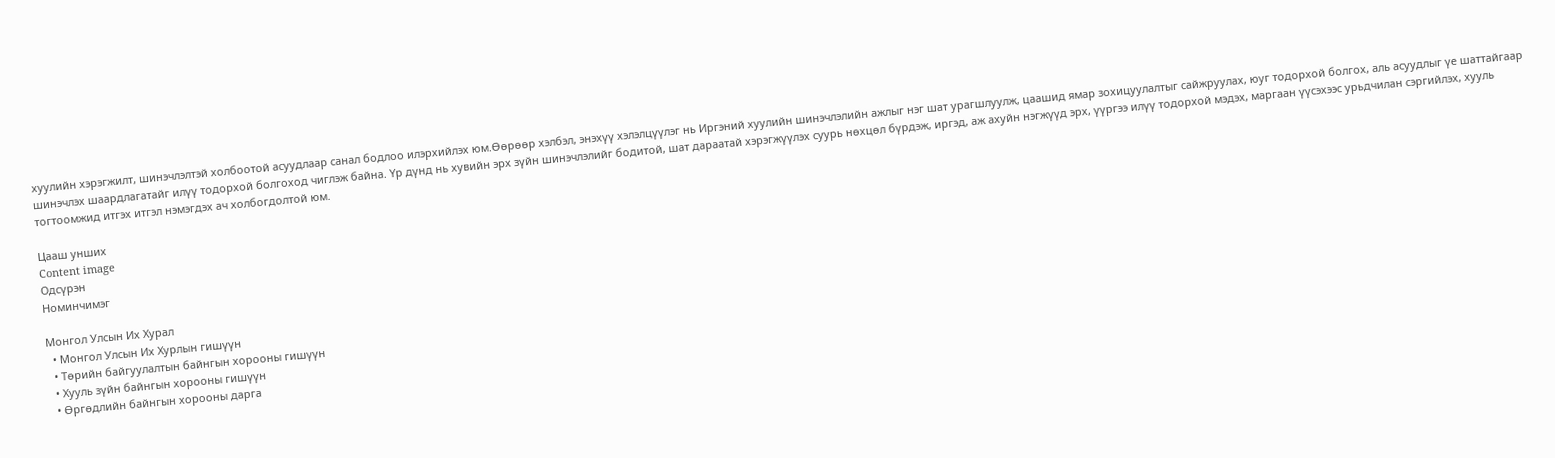хуулийн хэрэгжилт, шинэчлэлтэй холбоотой асуудлаар санал бодлоо илэрхийлэх юм.Өөрөөр хэлбэл, энэхүү хэлэлцүүлэг нь Иргэний хуулийн шинэчлэлийн ажлыг нэг шат урагшлуулж, цаашид ямар зохицуулалтыг сайжруулах, юуг тодорхой болгох, аль асуудлыг үе шаттайгаар шинэчлэх шаардлагатайг илүү тодорхой болгоход чиглэж байна. Үр дүнд нь хувийн эрх зүйн шинэчлэлийг бодитой, шат дараатай хэрэгжүүлэх суурь нөхцөл бүрдэж, иргэд, аж ахуйн нэгжүүд эрх, үүргээ илүү тодорхой мэдэх, маргаан үүсэхээс урьдчилан сэргийлэх, хууль тогтоомжид итгэх итгэл нэмэгдэх ач холбогдолтой юм.

Цааш унших
Content image
Одсүрэн
Номинчимэг

Монгол Улсын Их Хурал
  • Монгол Улсын Их Хурлын гишүүн
  • Төрийн байгуулалтын байнгын хорооны гишүүн
  • Хууль зүйн байнгын хорооны гишүүн
  • Өргөдлийн байнгын хорооны дарга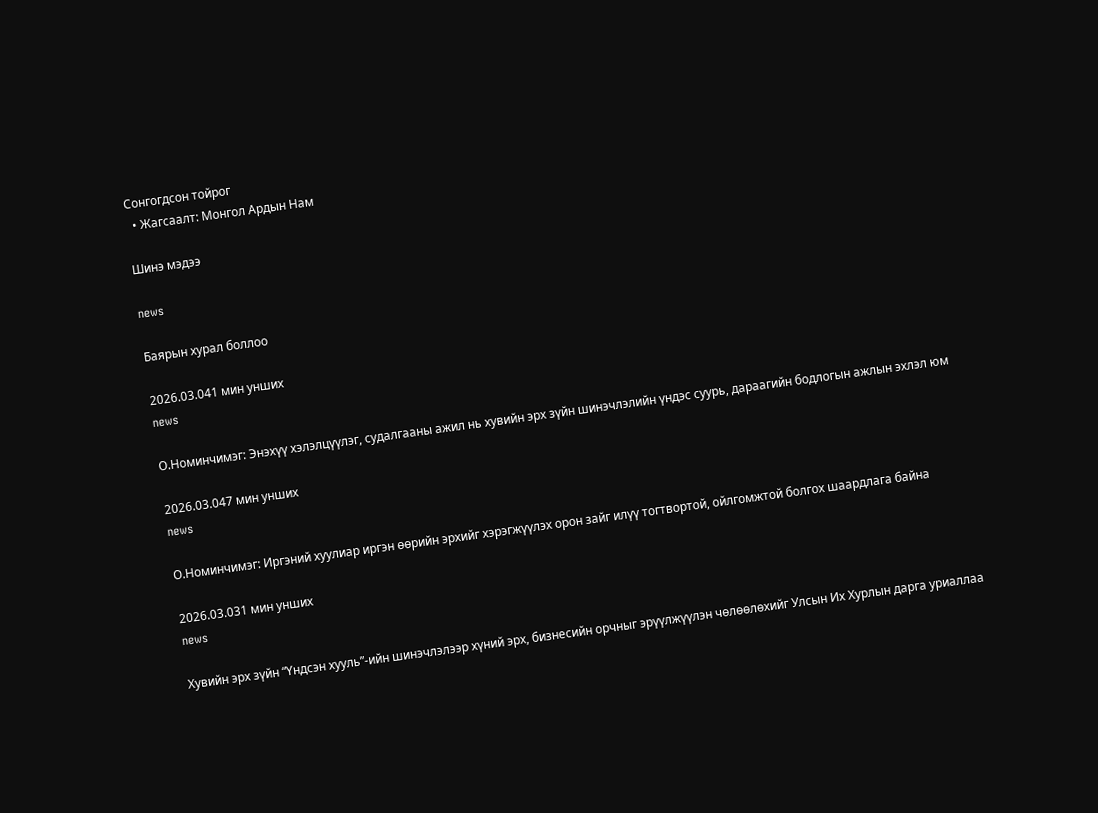Сонгогдсон тойрог
  • Жагсаалт: Монгол Ардын Нам

Шинэ мэдээ

news

Баярын хурал боллоо

2026.03.041 мин унших
news

О.Номинчимэг: Энэхүү хэлэлцүүлэг, судалгааны ажил нь хувийн эрх зүйн шинэчлэлийн үндэс суурь, дараагийн бодлогын ажлын эхлэл юм

2026.03.047 мин унших
news

О.Номинчимэг: Иргэний хуулиар иргэн өөрийн эрхийг хэрэгжүүлэх орон зайг илүү тогтвортой, ойлгомжтой болгох шаардлага байна

2026.03.031 мин унших
news

Хувийн эрх зүйн “Үндсэн хууль”-ийн шинэчлэлээр хүний эрх, бизнесийн орчныг эрүүлжүүлэн чөлөөлөхийг Улсын Их Хурлын дарга уриаллаа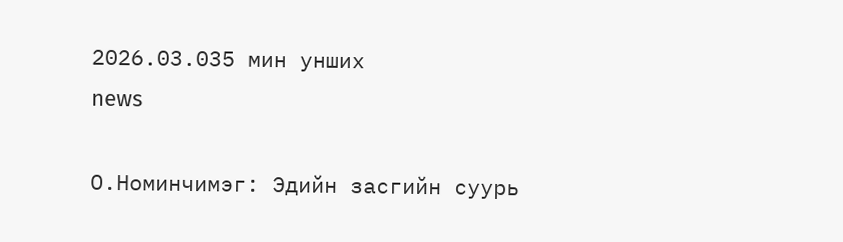2026.03.035 мин унших
news

О.Номинчимэг: Эдийн засгийн суурь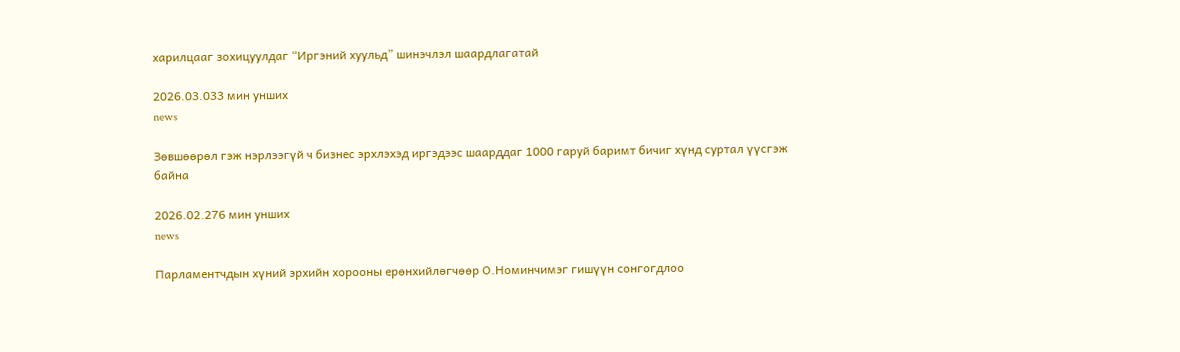харилцааг зохицуулдаг “Иргэний хуульд” шинэчлэл шаардлагатай

2026.03.033 мин унших
news

Зөвшөөрөл гэж нэрлээгүй ч бизнес эрхлэхэд иргэдээс шаарддаг 1000 гаруй баримт бичиг хүнд суртал үүсгэж байна

2026.02.276 мин унших
news

Парламентчдын хүний эрхийн хорооны ерөнхийлөгчөөр О.Номинчимэг гишүүн сонгогдлоо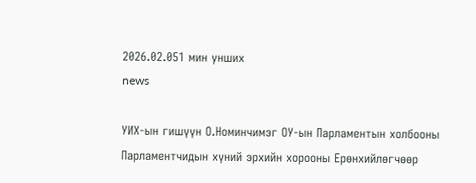2026.02.051 мин унших
news

УИХ-ын гишүүн О.Номинчимэг ОУ-ын Парламентын холбооны Парламентчидын хүний эрхийн хорооны Ерөнхийлөгчөөр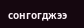сонгогджээ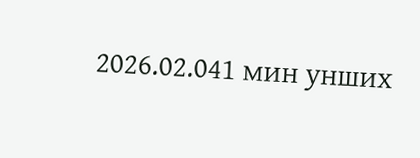2026.02.041 мин унших